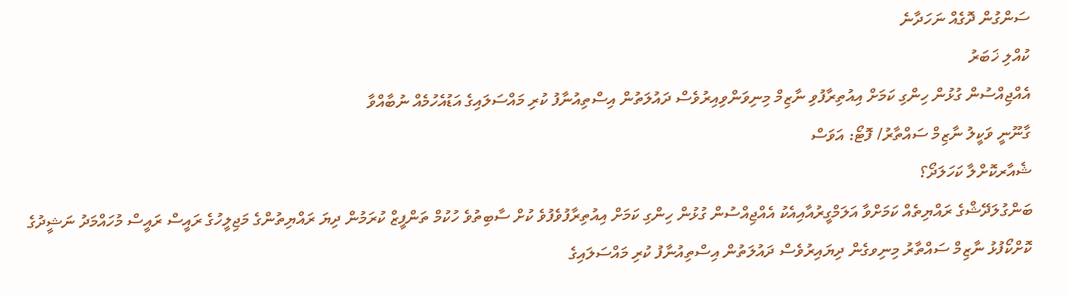ސަންގުން ދޮގެއް ނަހަދާނެ
ކުއްލި ޚަބަރު
އެއްޖިއްސުން ގުޅުން ހިންގި ކަމަށް އިއުތިރާފުވި ނާޒިމް މިނިވަންވިއިރުވެސް ދައުލަތުން އިސްތިއުނާފު ކުރި މައްސަލައިގެ އަޑުއެހުމެއް ނުބާއްވާ
ގާނޫނީ ވަކީލު ނާޒިމް ސައްތާރު/ ފޮޓޯ: އަވަސް
ޝެއާރކޮށްލާ ކަހަލަދޯ؟
ބަންގުލަދޭޝްގެ ރައްޔިތެއް ކަމަށްވާ އަލަމްގީރުއާއިއެކު އެއްޖިއްސުން ގުޅުން ހިންގި ކަމަށް އިއުތިރާފުވެފުވެ ކުށް ސާބިތުވެ ހުކުމް ތަންފީޒް ކުރަމުން ދިޔަ ރައްޔިތުންގެ މަޖިލީހުގެ ރައީސް ރައީސް މުހައްމަދު ނަޝީދުގެ ކޮށްކޯފުޅު ނާޒިމް ސައްތާރު މިނިވގެން ދިޔައިރުވެސް ދައުލަތުން އިސްތިއުނާފު ކުރި މައްސަލައިގެ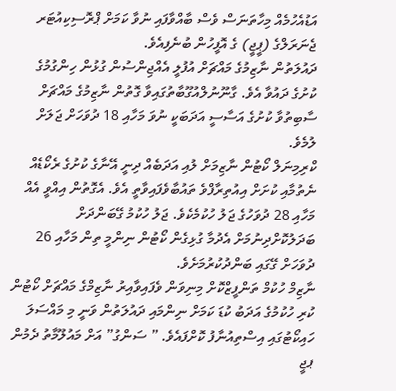އަޑުއެހުމެއް މިހާތަނަސް ވެސް ބާއްވާފައި ނުވާ ކަމަށް ޕްރޮސިކިއުޓަރ ޖެނަރަލްގެ (ޕީޖީ) ގެ އޮފީހުން ބުނެފިއެވެ.
ދައުލަތުން ނާޒިމުގެ މައްޗަށް އުފުލީ އެއްޖިންސުން ގުޅުން ހިންގުމުގެ ކުށުގެ ދައުވާ އެވެ. ގާނޫނުލްއުގޫބާތުގައިވާ ގޮތުން ނާޒިމުގެ މައްޗަށް ސާބިތުވާ ކުށުގެ އަސާސީ އަދަބަކީ ނުވަ މަހާއި 18 ދުވަހަށް ޖަލަށް ލުމެވެ.
ކްރިމިނަލް ކޯޓުން ނާޒިމަށް ލުއި އަދަބެއް ދިނީ އޭނާގެ ކުށުގެ ރެކޯޑެއް ނެތުމާއި ކުށަށް އިއުތިރާފްވެ ތައުބާވެފައިވާތީ އެވެ. އެގޮތުން އިއްވީ އެއް މަހާއި 28 ދުވަހުގެ ޖަލު ހުކުމެކެވެ. ޖަލު ހުކުމު ގޭބަންދަށް ބަދަލުކޮށްދިނުމަށް އެދުމާ ގުޅިގެން ކޯޓުން ނިންމީ ތިން މަހާއި 26 ދުވަހަށް ގޭގައި ބަންދުކުރުމަށެވެ.
ނާޒިމް ހުކުމް ތަންފީޒްކޮށް މިނިވަން ވެފައިވާއިރު ނާޒިމްގެ މައްޗަށް ކޯޓުން ކުރި ހުކުމުގެ އަދަބު ކުޑަ ކަމަށް ނިންމައި ދައުލަތުން ވަނީ މި މައްސަލަ ހައިކޯޓުގައި އިސްތިއުނާފު ކޮށްފައެވެ. ” ސަންގު” އަށް މައުލޫމާތު ދެމުން ޕޖީ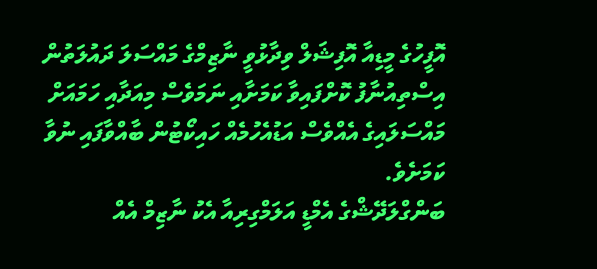އޮފީހުގެ މީޑިއާ އޮފިޝަލް ވިދާޅުވީ ނާޒިމްގެ މައްސަލަ ދައުލަތުން އިސްތިއުނާފު ކޮށްފައިވާ ކަމަށާއި ނަމަވެސް މިއަދާއި ހަމައަށް މައްސަލައިގެ އެއްވެސް އަޑުއެހުމެއް ހައިކޯޓުން ބާއްވާފައި ނުވާ ކަމަށެވެ.
ބަންގްލަދޭޝްގެ އެމްޑީ އަލަމްގިރިއާ އެކު ނާޒިމް އެއް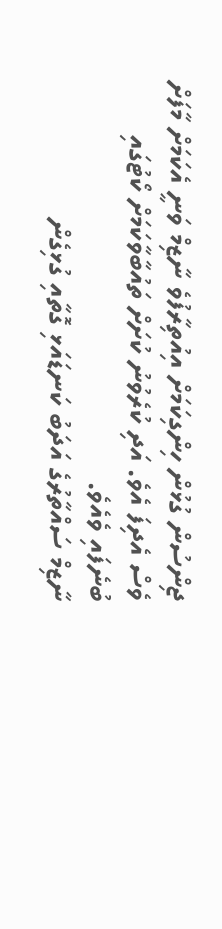ޖިންސުން ގުޅުން ހިންގިކަމަށް އިއުތިރާފުވެ ނާޒިމް ވަނީ އެކަމަށް މާފަށް ވެސް އެދިފަ އެވެ. އަދި ކުރެވުނު ކުށަށް ތައުބާވާކަމަށް ކޯޓުގައި ބުނެފައި ވެއެވެ.
ނާޒިމް ސައްތާރުގެ އަދަބު ކަނޑައަޅި ގޮތާއި ގުޅިގެން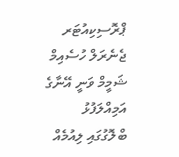ޕްރޮސިކިއުޓަރ ޖެނެރަލް ހުސެއިމް ޝަމީމް ވަނީ އޭނާގެ އަމިއްލަފުޅު ބްލޮގުގައި ލިއުމެއް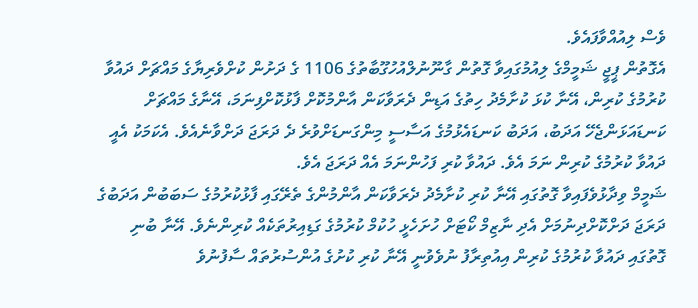ވެސް ލިއުއްވާފައެވެ.
އެގޮތުން ޕީޖީ ޝަމީމްގެ ލިއުމުގައިވާ ގޮތުން ގާނޫނުލްއުހުގޫބާތުގެ 1106 ގެ ދަށުން ކުށްވެރިޔާގެ މައްޗަށް ދައުވާ ކުރުމުގެ ކުރިން، އޭނާ ކުޅަ ކުށާމެދު ހިތުގެ އަޑިން ދެރަވާކަން އާންމުކޮށް ފާޅުކޮށްފިނަމަ، އޭނާގެ މައްޗަށް ކަނޑައަޅަންޖެހޭ އަދަބު، އަދަބު ކަނޑައެޅުމުގެ އަސާސީ މިންގަނޑަށްވުރެ ދެ ދަރަޖަ ދަށްވާނެއެވެ. އެކަމަކު އެއީ ދައުވާ ކުރުމުގެ ކުރިން ނަމަ އެވެ. ދައުވާ ކުރި ފަހުންނަމަ އެއް ދަރަޖަ އެވެ.
ޝަމީމް ވިދާޅުވެފައިވާ ގޮތުގައި އޭނާ ކުރި ކުށާމެދު ދެރަވާކަން އާންމުންގެ ތެރޭގައި ފާޅުކުރުމުގެ ސަބަބުން އަދަބުގެ ދަރަޖަ ދަށްކޮށްދިނުމަށް އެދި ނާޒިމް ކޯޓަށް ހުށަހެޅީ ހުކުމް ކުރުމުގެ ގަޑިއިރުތަކެއް ކުރިންނެވެ. އޭނާ ބުނި ގޮތުގައި ދައުވާ ކުރުމުގެ ކުރިން އިއުތިރާފު ނުވެވުނީ އޭނާ ކުރި ކުށުގެ އުންސުރުތައް ސާފުނުވެ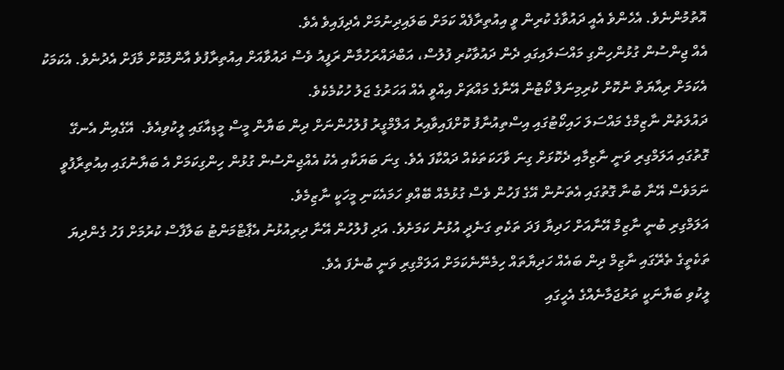އޮތުމުންނެވެ. އެހެންވެ އެއީ ދައުވާގެ ކުރިން ވީ އިއުތިރާފެއް ކަމަށް ބަލައިދިނުމަށް އެދިފައިވެ އެވެ.
އެއް ޖިންސުން ގުޅުންހިންގި މައްސަލައިގައި ދެން ދައުވާކުރި ފުލުސް، އަބްދައްރަހުމާން ރަފީއު ވެސް ދައުވާއަށް އިއުތިރާފުވެ އާންމުކޮށް މާފަށް އެދުނެވެ. އެކަމަކު އެކަމަށް ރިއާޔަތް ނުކޮށް ކުރިމިނަލް ކޯޓުން އޭނާގެ މައްޗަށް އިއްވީ އެއް އަހަރުގެ ޖަލު ހުކުމެކެވެ.
ދައުލަތުން ނާޒިމްގެ މައްސަލަ ހައިކޯޓުގައި އިސްތިއުނާފު ކޮށްފައިވާއިރު އަލްމްގީރު ފުލުހުންނަށް ދިން ބަޔާން މީސް މީޑިއާގައި ލީކުވިއެވެ.  އޭގެއިން އެނގޭ ގޮތުގައި އަލަމްގިރި ވަނީ ނާޒިމާއި ދެކޮޅަށް ގިނަ ވާހަކަތަކެއް ދައްކާފަ އެވެ. ގިނަ ބަޔަކާއި އެކު އެއްޖިންސުން ގުޅުން ހިންގިކަމަށް އެ ބަޔާނުގައި އިއުތިރާފުވީ ނަމަވެސް އޭނާ ބުނާ ގޮތުގައި އެތަނުން އޭގެ ފަހުން ވެސް ގުޅުމެއް ބޭއްވި ހަމައެކަނި މީހަކީ ނާޒިމެވެ.
އަލަމްގިރި ބުނީ ނާޒިމް އޭނާއަށް ހަދިޔާ ފަދަ ތަކެތި ގަނެދީ އުޅުނު ކަމަށެވެ. އަދި ފުލުހުން އޭނާ ދިރިއުޅުނު އެޕާޓްމަންޓު ބަލާފާސް ކުރުމަށް ފަހު ގެންދިޔަ ތަކެތީގެ ތެރޭގައި ނާޒިމް ދިން ބައެއް ހަދިޔާތައް ހިމެނޭނެކަމަށް އަލަމްގިރި ވަނީ ބުނެފަ އެވެ.
ލީކުވި ބަޔާނަކީ ތަރުޖަމާނެއްގެ އެހީގައި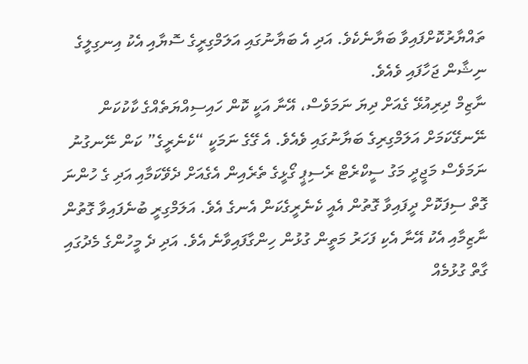ތައްޔާރުކޮށްފައިވާ ބަޔާނެކެވެ. އަދި އެ ބަޔާނުގައި އަލަމްގިރީގެ ސޮޔާއި އެކު އިނގިލީގެ ނިޝާން ޖަހާފައި ވެއެވެ.
ނާޒިމް ދިރިއުޅޭ ގެއަށް ދިޔަ ނަމަވެސް، އޭނާ އަކީ ކޮން ހައިސިއްޔަތެއްގެ ކާކުކަން ނޭނގޭކަމަށް އަލަމްގިރިގެ ބަޔާނުގައި ވެއެވެ. އެ ގޭގެ ނަމަކީ “ކެނެރީގެ” ކަން ނޭނގުނު ނަމަވެސް މަޖީދީ މަގު ސީކްރެޓް ރެސިޕީ ގޯޅީގެ ތެރެއިން އެގެއަށް ދެވޭކަމާއި އަދި ގެ ހުންނަ ގޮތް ސިފަކޮށް ދީފައިވާ ގޮތުން އެއީ ކެނެރީގެކަން އެނގެ އެވެ. އަލަމްގިރީ ބުނެފައިވާ ގޮތުން ނާޒިމާއި އެކު އޭނާ އެކި ފަހަރު މަތީން ގުޅުން ހިންގާފައިވާނެ އެވެ. އަދި ދެ މީހުންގެ މެދުގައި ގާތް ގުޅުމެއް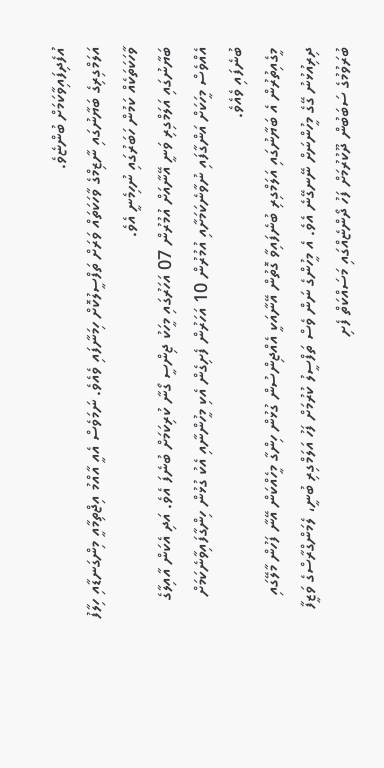އުފެދިފައިވާކަމަށް ބުންޏެވެ.
އަލަމްގިރިގެ ބަޔާނުގައި ނާޒިމްގެ ވާހަކަތައް ވަރަށް ތަފްސީލުކޮށް ހިމަނާފައި ވެއެވެ. ނަމަވެސް އެއީ އާއްމު އިޖްތިމާއީ މިންގަނޑާއި ހިލާފު ވާހަކަތަކެއް ކަމުން ހަބަރުގައި ނުހިމެނީ އެވެ.
ބަޔާނުގައި އަލަމްގިރި ވަނީ އޭނާއަށް އުމުރުން 07 އަހަރުގައި މީހަކު ޖިންސީ ގޯނާ ކުރިކަމަށް ބުނެފަ އެވެ. އަދި އެކަން އާއިލާގެ އެއްވެސް މީހަކަށް އަންގާފައި ނުވާނެކަމަށާއި އުމުރުން 10 އަހަރުން ފެށިގެން އެކި މީހުންނާއި އެކު ގުޅުން ހިންގާފައިވާނެކަމަށް ބުނެފައި ވެއެވެ.
މީގެއިތުރުން އެ ބަޔާނުގައި އަލަމްގިރި ބުނެފައިވާ ގޮތުން އޭނާއަކީ އެއްޖިންސުން ގުޅުން ހިންގާ މީހެއްކަން އޭނާ ފަހުން މާލޭގައި ދިރިއުޅުނު ގޭގެ މީހުންނަށް ނޭނގޭނެ އެވެ. އެ މީހުންގެ ނަން ވެސް ތަފްސީލު ކުރުމަށް ފަހު އަލަމްގިރި ބުނީ، ލެމަންގްރާސްގެ ވަޒީފާ ބުރަވުމުގެ ސަބަބުން ދޫކުރުމަށް ފަހު ދޯންޏެއްގައި މަސައްކަތް ފެށި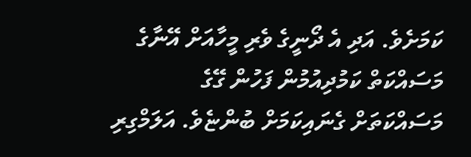ކަމަށެވެ. އަދި އެ ދޯނީގެ ވެރި މީހާއަށް އޭނާގެ މަސައްކަތް ކަމުދިއުމުން ފަހުން ގޭގެ މަސައްކަތަށް ގެނައިކަމަށް ބުންޏެވެ. އަލަމްގިރި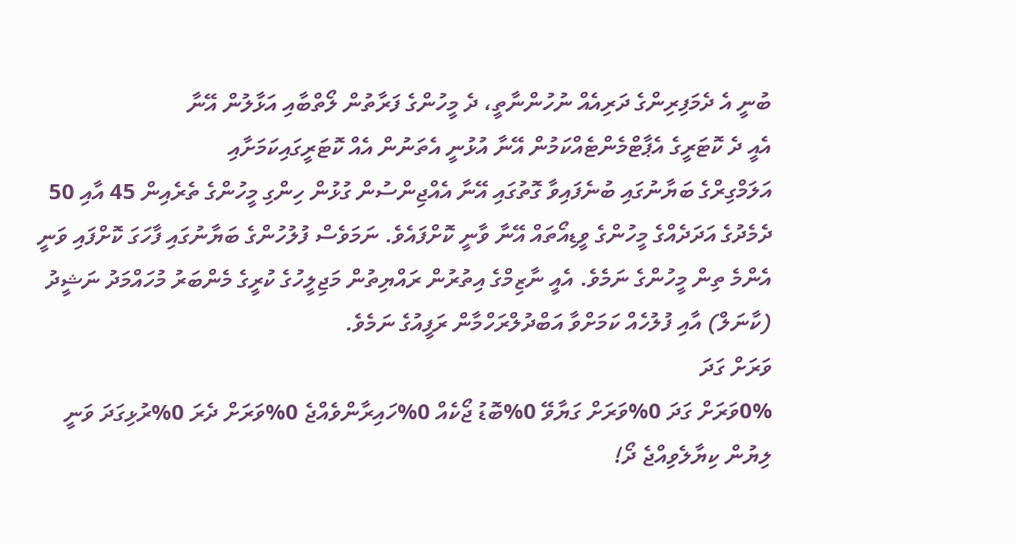ބުނީ އެ ދެމަފިރިންގެ ދަރިއެއް ނުހުންނާތީ، ދެ މީހުންގެ ފަރާތުން ލޯތްބާއި އަޅާލުން އޭނާ
އެއީ ދެ ކޮޓަރީގެ އެޕާޓްމެންޓެއްކަމުން އޭނާ އުޅުނީ އެތަނުން އެއް ކޮޓަރީގައިކަމަށާއި
އަލަމްގިރްގެ ބަޔާނުގައި ބުނެފައިވާ ގޮތުގައި އޭނާ އެއްޖިންސުން ގުޅުން ހިންގި މީހުންގެ ތެރެއިން 45 އާއި 50 ދެމެދުގެ އަދަދެއްގެ މީހުންގެ ވީޑިއޯތައް އޭނާ ވާނީ ކޮށްފައެވެ. ނަމަވެސް ފުލުހުންގެ ބަޔާނުގައި ފާހަގަ ކޮށްފައި ވަނީ އެންމެ ތިން މީހުންގެ ނަމެވެ. އެއީ ނާޒިމްގެ އިތުރުން ރައްޔިތުން މަޖިލީހުގެ ކުރީގެ މެންބަރު މުހައްމަދު ނަޝީދު (ކާނަލް) އާއި ފުލުހެއް ކަމަށްވާ އަބްދުލްރަހްމާން ރަފީއުގެ ނަމެވެ.
ވަރަށް ގަދަ
0%ވަރަށް ގަދަ 0%ވަރަށް ގަޔާވޭ 0%ބޮޑު ޖޯކެއް 0%ހައިރާންވެއްޖެ 0%ވަރަށް ދެރަ 0%ރުޅިގަދަ ވަނީ
ލިޔުން ކިޔާލެވިއްޖެ ދޯ!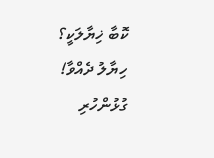ކޮބާ ޚިޔާލަކީ؟
ހިޔާލު ދެއްވާ!
ގުޅުންހުރި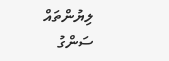ލިޔުންތައް
ސަންގު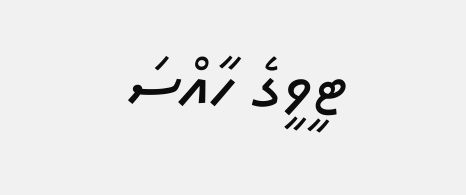ޓީވީގެ ހާއްސަ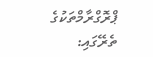ޕްރޮގްރާމްތަކުގެ ތެރޭގައި: